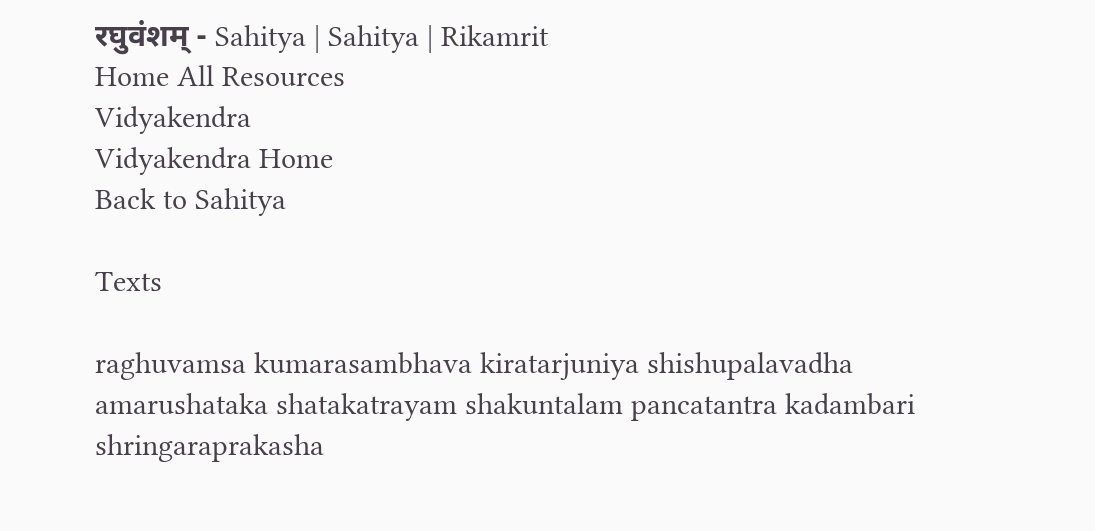रघुवंशम् - Sahitya | Sahitya | Rikamrit
Home All Resources
Vidyakendra
Vidyakendra Home
Back to Sahitya

Texts

raghuvamsa kumarasambhava kiratarjuniya shishupalavadha amarushataka shatakatrayam shakuntalam pancatantra kadambari shringaraprakasha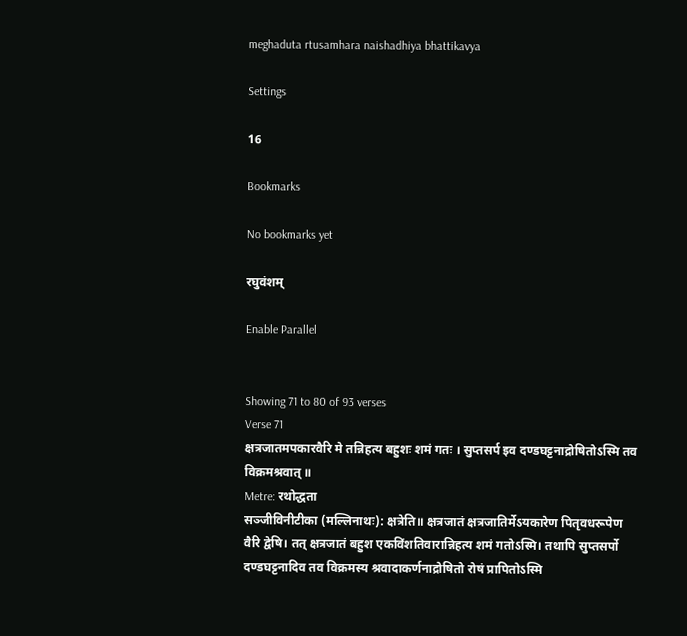meghaduta rtusamhara naishadhiya bhattikavya

Settings

16

Bookmarks

No bookmarks yet

रघुवंशम्

Enable Parallel


Showing 71 to 80 of 93 verses
Verse 71
क्षत्रजातमपकारवैरि मे तन्निहत्य बहुशः शमं गतः । सुप्तसर्प इव दण्डघट्टनाद्रोषितोऽस्मि तव विक्रमश्रवात् ॥
Metre: रथोद्धता
सञ्जीविनीटीका (मल्लिनाथः): क्षत्रेति॥ क्षत्रजातं क्षत्रजातिर्मेऽयकारेण पितृवधरूपेण वैरि द्वेषि। तत् क्षत्रजातं बहुश एकविंशतिवारान्निहत्य शमं गतोऽस्मि। तथापि सुप्तसर्पो दण्डघट्टनादिव तव विक्रमस्य श्रवादाकर्णनाद्रोषितो रोषं प्रापितोऽस्मि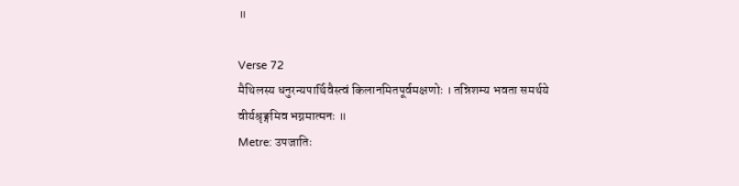॥

Verse 72
मैथिलस्य धनुरन्यपार्थिवैस्त्वं किलानमितपूर्वमक्षणोः । तन्निशम्य भवता समर्थये वीर्यश्रृङ्गमिव भग्नमात्मनः ॥
Metre: उपजातिः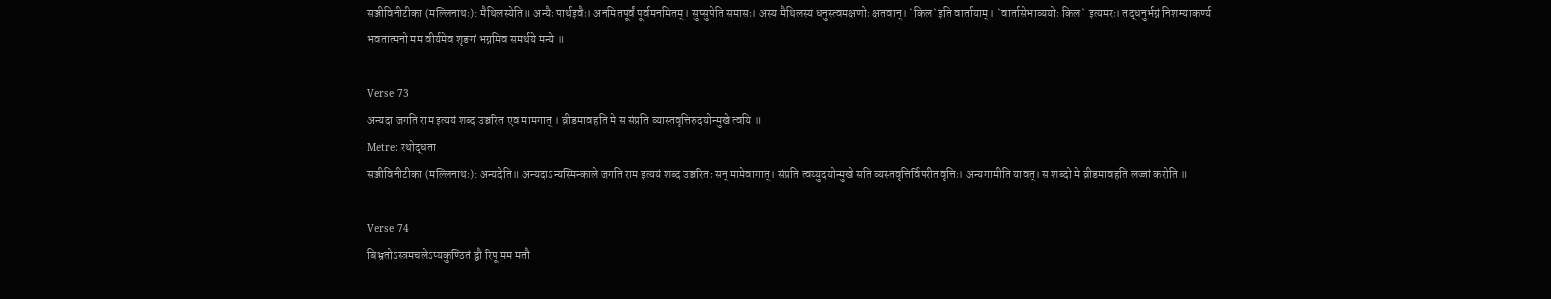सञ्जीविनीटीका (मल्लिनाथः): मैथिलस्येति॥ अन्यैः पार्थइवैः। अनमितपूर्वं पूर्वमनमितम्। सुप्सुपेति समासः। अस्य मैथिलस्य धनुस्त्वमक्षणोः क्षतवान्। `किल`इति वार्तायाम्। `वार्तासेभाव्ययोः किल` इत्यमरः। तद्धनुर्भग्नं निशम्याकर्ण्य भवतात्मनो मम वीर्यमेव शृङगं भग्नमिव समर्थये मन्ये ॥

Verse 73
अन्यदा जगति राम इत्ययं शब्द उञ्चरित एव मामगात् । व्रीडमावहति मे स संप्रति व्यास्तवृत्तिरुदयोन्मुखे त्वयि ॥
Metre: रथोद्धता
सञ्जीविनीटीका (मल्लिनाथः): अन्यदेति॥ अन्यदाऽन्यस्मिन्काले जगति राम इत्ययं शब्द उञ्चरितः सन् मामेवागात्। संप्रति त्वय्युदयोन्मुखे सति व्यस्तवृत्तिर्विपरीतवृत्तिः। अन्यगामीति यावत्। स शब्दो मे व्रीडमावहति लज्जां करोति ॥

Verse 74
बिभ्रतोऽस्त्रमचलेऽप्यकुण्ठितं द्वौ रिपू मम मतौ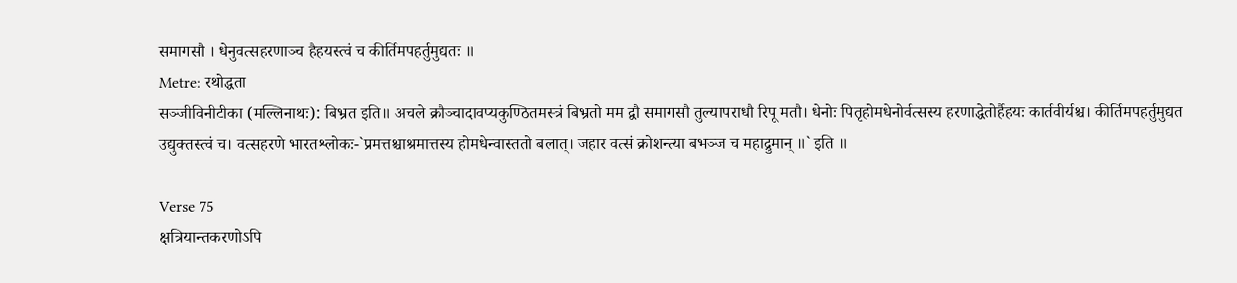समागसौ । धेनुवत्सहरणाञ्च हैहयस्त्वं च कीर्तिमपहर्तुमुद्यतः ॥
Metre: रथोद्धता
सञ्जीविनीटीका (मल्लिनाथः): बिभ्रत इति॥ अचले क्रौञ्चादावप्यकुण्ठितमस्त्रं बिभ्रतो मम द्वौ समागसौ तुल्यापराधौ रिपू मतौ। धेनोः पितृहोमधेनोर्वत्सस्य हरणाद्धेतोर्हैहयः कार्तवीर्यश्च। कीर्तिमपहर्तुमुद्यत उद्युक्तस्त्वं च। वत्सहरणे भारतश्लोकः-`प्रमत्तश्चाश्रमात्तस्य होमधेन्वास्ततो बलात्। जहार वत्सं क्रोशन्त्या बभञ्ज च महाद्रुमान् ॥` इति ॥

Verse 75
क्षत्रियान्तकरणोऽपि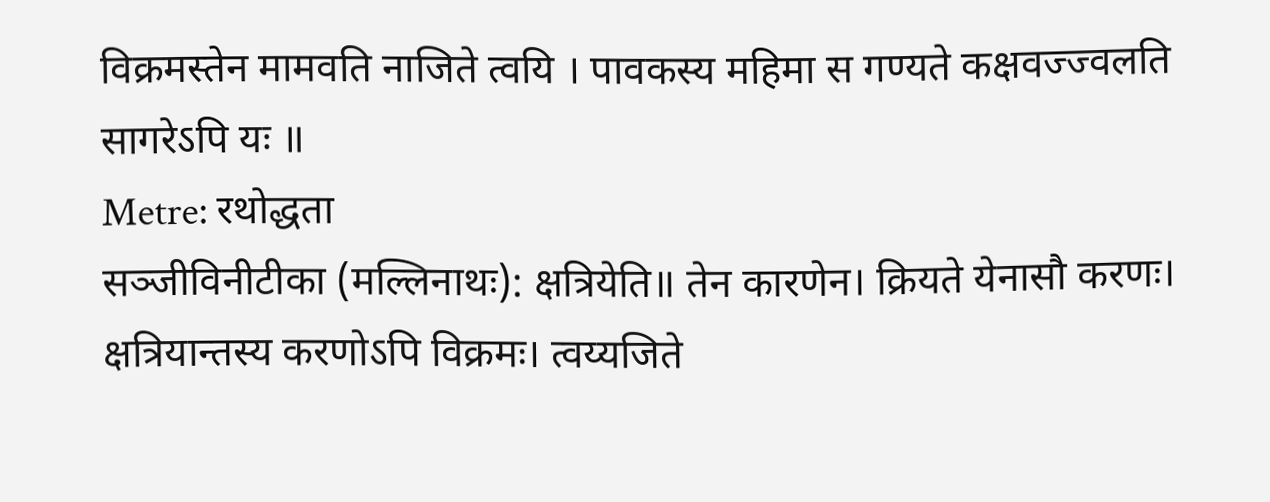विक्रमस्तेन मामवति नाजिते त्वयि । पावकस्य महिमा स गण्यते कक्षवज्ज्वलति सागरेऽपि यः ॥
Metre: रथोद्धता
सञ्जीविनीटीका (मल्लिनाथः): क्षत्रियेति॥ तेन कारणेन। क्रियते येनासौ करणः। क्षत्रियान्तस्य करणोऽपि विक्रमः। त्वय्यजिते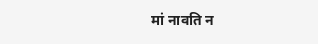मां नावति न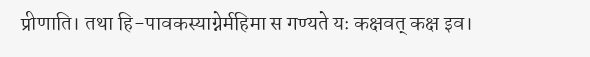प्रीणाति। तथा हि-पावकस्याग्नेर्महिमा स गण्यते यः कक्षवत् कक्ष इव।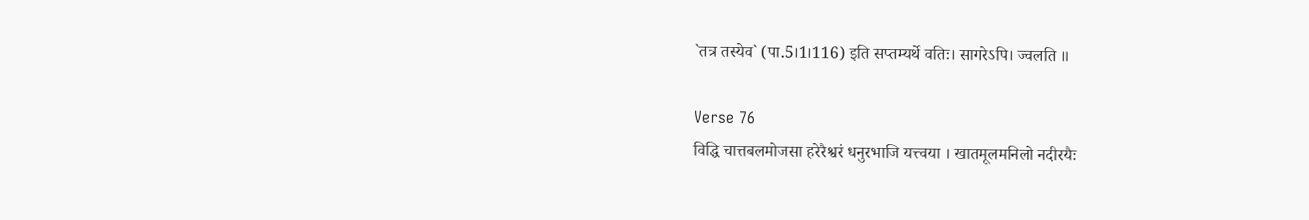`तत्र तस्येव` (पा.5।1।116) इति सप्तम्यर्थे वतिः। सागरेऽपि। ज्वलति ॥

Verse 76
विद्धि चात्तबलमोजसा हरेरैश्वरं धनुरभाजि यत्त्वया । खातमूलमनिलो नदीरयैः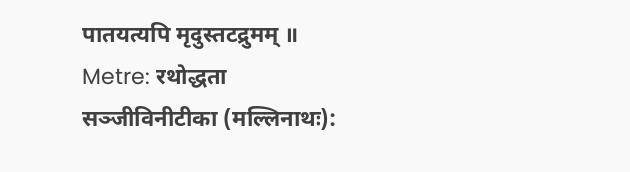पातयत्यपि मृदुस्तटद्रुमम् ॥
Metre: रथोद्धता
सञ्जीविनीटीका (मल्लिनाथः):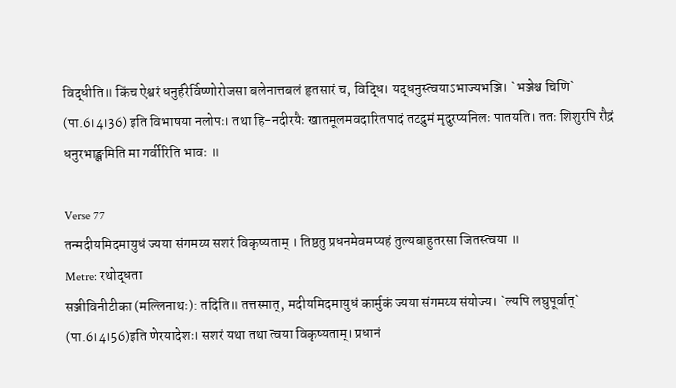विद्धीति॥ किंच ऐश्वरं धनुर्हरेर्विष्णोरोजसा बलेनात्तबलं हृतसारं च, विद्धि। यद्धनुस्त्वयाऽभाज्यभञ्जि। `भञ्जेश्च चिणि` (पा.6।4।36) इति विभाषया नलोपः। तथा हि-नदीरयैः खातमूलमवदारितपादं तटद्रुमं मृदुरप्यनिलः पातयति। ततः शिशुरपि रौद्रं धनुरभाङ्क्षमिति मा गर्वीरिति भावः ॥

Verse 77
तन्मदीयमिदमायुधं ज्यया संगमय्य सशरं विकृष्यताम् । तिष्ठतु प्रधनमेवमप्यहं तुल्यबाहुतरसा जितस्त्वया ॥
Metre: रथोद्धता
सञ्जीविनीटीका (मल्लिनाथः): तदिति॥ तत्तस्मात्, मदीयमिदमायुधं कार्मुकं ज्यया संगमय्य संयोज्य। `ल्यपि लघुपूर्वात्` (पा.6।4।56)इति णेरयादेशः। सशरं यथा तथा त्वया विकृष्यताम्। प्रधानं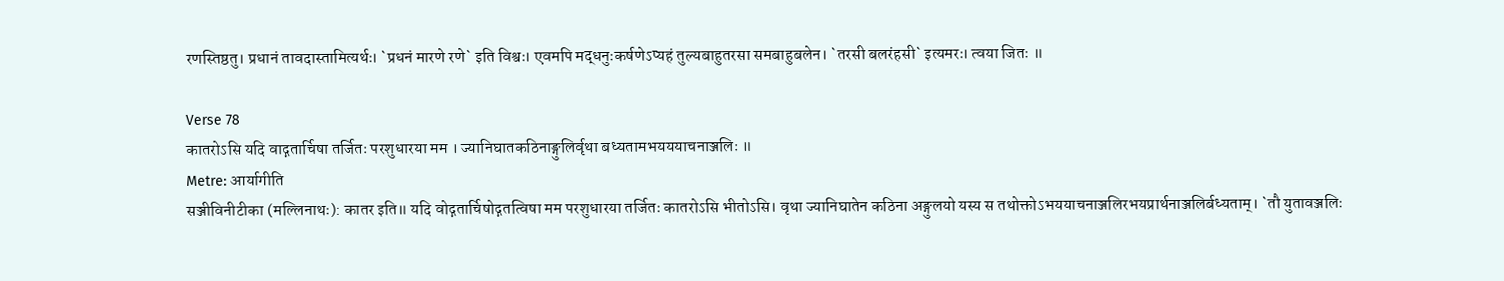रणस्तिष्ठतु। प्रधानं तावदास्तामित्यर्थः। `प्रधनं मारणे रणे` इति विश्वः। एवमपि मद्धनुःकर्षणेऽप्यहं तुल्यबाहुतरसा समबाहुबलेन। `तरसी बलरंहसी` इत्यमरः। त्वया जितः ॥

Verse 78
कातरोऽसि यदि वाद्गतार्चिषा तर्जितः परशुधारया मम । ज्यानिघातकठिनाङ्गुलिर्वृथा बध्यतामभयययाचनाञ्जलिः ॥
Metre: आर्यागीति
सञ्जीविनीटीका (मल्लिनाथः): कातर इति॥ यदि वोद्गतार्चिषोद्गतत्विषा मम परशुधारया तर्जितः कातरोऽसि भीतोऽसि। वृथा ज्यानिघातेन कठिना अङ्गुलयो यस्य स तथोक्तोऽभययाचनाञ्जलिरभयप्रार्थनाञ्जलिर्बध्यताम्। `तौ युतावञ्जलिः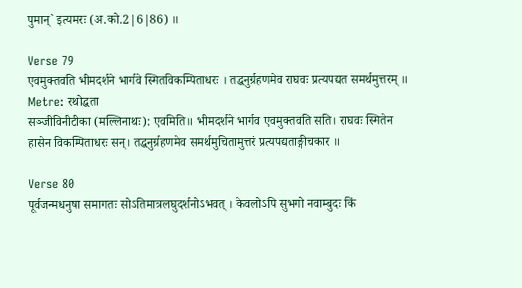पुमान्` इत्यमरः (अ.को.2|6|86) ॥

Verse 79
एवमुक्तवति भीमदर्शने भार्गवे स्मितविकम्पिताधरः । तद्धनुर्ग्रहणमेव राघवः प्रत्यपद्यत समर्थमुत्तरम् ॥
Metre: रथोद्धता
सञ्जीविनीटीका (मल्लिनाथः): एवमिति॥ भीमदर्शने भार्गव एवमुक्तवति सति। राघवः स्मितेन हासेन विकम्पिताधरः सन्। तद्धनुर्ग्रहणमेव समर्थमुचितामुत्तरं प्रत्यपद्यताङ्गीचकार ॥

Verse 80
पूर्वजन्मधनुषा समागतः सोऽतिमात्रलघुदर्शनोऽभवत् । केवलोऽपि सुभगो नवाम्बुदः किं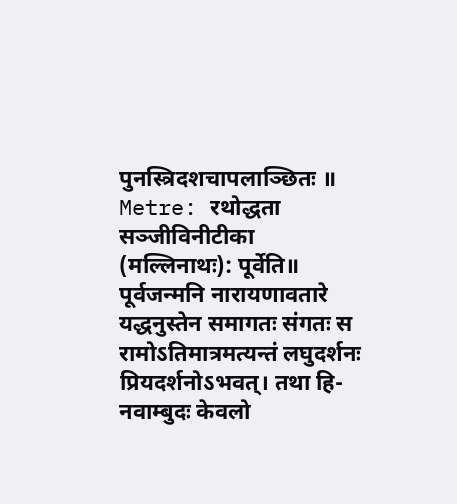पुनस्त्रिदशचापलाञ्छितः ॥
Metre: रथोद्धता
सञ्जीविनीटीका (मल्लिनाथः): पूर्वेति॥ पूर्वजन्मनि नारायणावतारे यद्धनुस्तेन समागतः संगतः स रामोऽतिमात्रमत्यन्तं लघुदर्शनः प्रियदर्शनोऽभवत्। तथा हि-नवाम्बुदः केवलो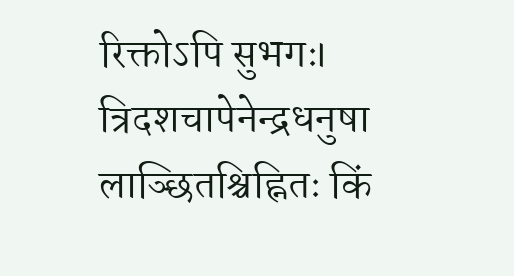रिक्तोऽपि सुभगः। त्रिदशचापेनेन्द्रधनुषा लाञ्छितश्चिह्नितः किं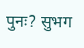पुनः? सुभग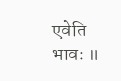एवेति भावः ॥